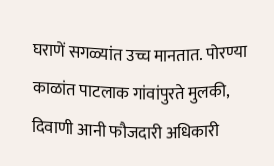घराणें सगळ्यांत उच्च मानतात. पोरण्या काळांत पाटलाक गांवांपुरते मुलकी, दिवाणी आनी फौजदारी अधिकारी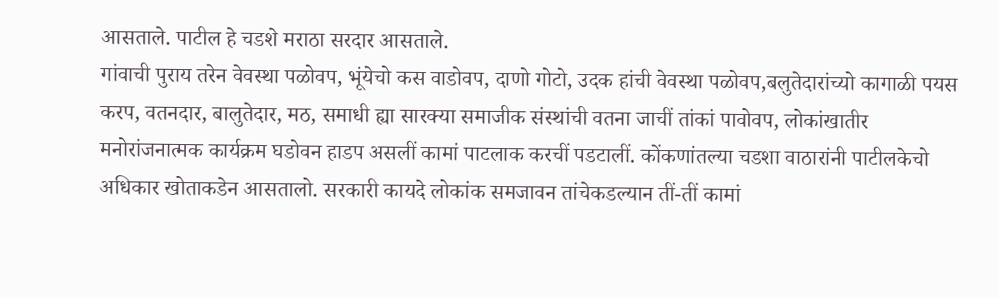आसताले. पाटील हे चडशे मराठा सरदार आसताले.
गांवाची पुराय तरेन वेवस्था पळोवप, भूंयेचो कस वाडोवप, दाणो गोटो, उदक हांची वेवस्था पळोवप,बलुतेदारांच्यो कागाळी पयस करप, वतनदार, बालुतेदार, मठ, समाधी ह्या सारक्या समाजीक संस्थांची वतना जाचीं तांकां पावोवप, लोकांखातीर मनोरांजनात्मक कार्यक्रम घडोवन हाडप असलीं कामां पाटलाक करचीं पडटालीं. कोंकणांतल्या चडशा वाठारांनी पाटीलकेचो अधिकार खोताकडेन आसतालो. सरकारी कायदे लोकांक समजावन तांचेकडल्यान तीं-तीं कामां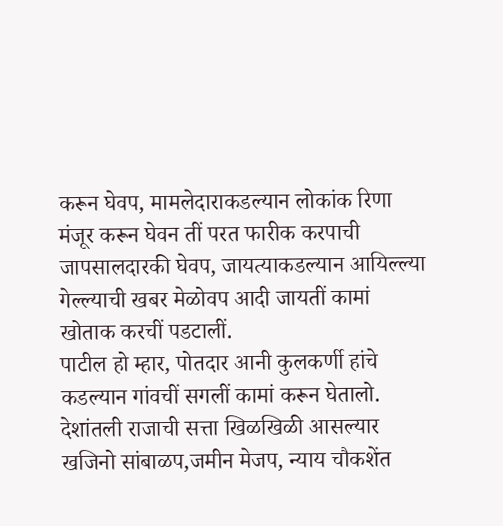करून घेवप, मामलेदाराकडल्यान लोकांक रिणा मंजूर करून घेवन तीं परत फारीक करपाची जापसालदारकी घेवप, जायत्याकडल्यान आयिल्ल्या गेल्ल्याची खबर मेळोवप आदी जायतीं कामां खोताक करचीं पडटालीं.
पाटील हो म्हार, पोतदार आनी कुलकर्णी हांचे कडल्यान गांवचीं सगलीं कामां करून घेतालो. देशांतली राजाची सत्ता खिळखिळी आसल्यार खजिनो सांबाळप,जमीन मेजप, न्याय चौकशेंत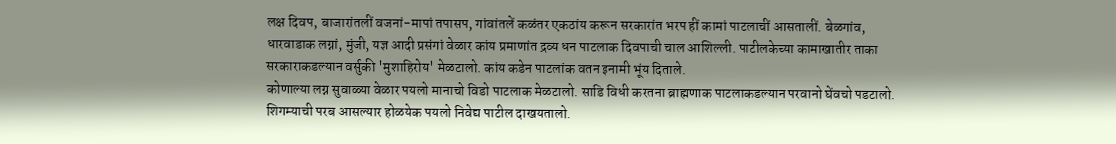लक्ष दिवप, बाजारांतलीं वजनां-मापां तपासप, गांवांतलें कळंतर एकठांय करून सरकारांत भरप हीं कामां पाटलाचीं आसतालीं. बेळगांव, धारवाडाक लग्नां, मुंजी, यज्ञ आदी प्रसंगां वेळार कांय प्रमाणांत द्रव्य धन पाटलाक दिवपाची चाल आशिल्ली. पाटीलकेच्या कामाखातीर ताका सरकाराकडल्यान वर्सुकी 'मुशाहिरोय' मेळटालो. कांय कडेन पाटलांक वतन इनामी भूंय दिताले.
कोणाल्या लग्न सुवाळ्या वेळार पयलो मानाचो विडो पाटलाक मेळटालो. साडि विधी करतना ब्राह्मणाक पाटलाकडल्यान परवानो घेंवचो पडटालो. शिगम्याची परब आसल्यार होळयेक पयलो निवेद्य पाटील दाखयतालो.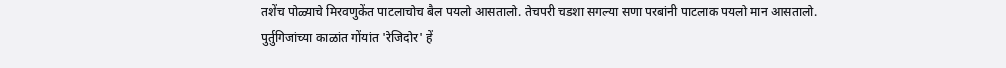तशेंच पोळ्याचे मिरवणुकेंत पाटलाचोच बैल पयलो आसतालो. तेचपरी चडशा सगल्या सणा परबांनी पाटलाक पयलो मान आसतालो.
पुर्तुगिजांच्या काळांत गोंयांत 'रेजिदोर' हें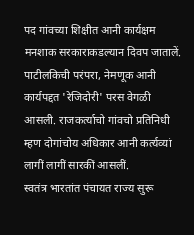पद गांवच्या शिक्षीत आनी कार्यक्षम मनशाक सरकाराकडल्यान दिवप जातालें. पाटीलकिची परंपरा, नेमणूक आनी कार्यपद्दत 'रेजिदोरी' परस वेगळी आसली. राजकर्त्याचो गांवचो प्रतिनिधी म्हण दोगांचोय अधिकार आनी कर्त्यव्यां लागीं लागीं सारकीं आसलीं.
स्वतंत्र भारतांत पंचायत राज्य सुरू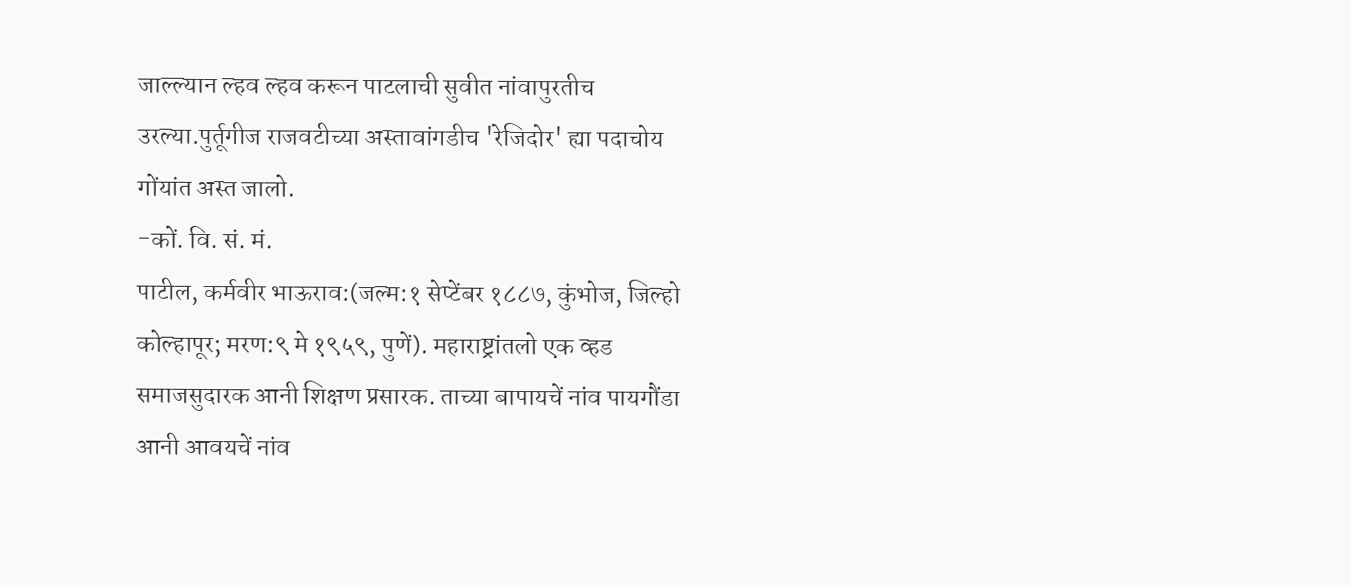जाल्ल्यान ल्हव ल्हव करून पाटलाची सुवीत नांवापुरतीच उरल्या.पुर्तूगीज राजवटीच्या अस्तावांगडीच 'रेजिदोर' ह्या पदाचोय गोंयांत अस्त जालो.
-कों. वि. सं. मं.
पाटील, कर्मवीर भाऊराव:(जल्म:१ सेप्टेंबर १८८७, कुंभोज, जिल्हो कोल्हापूर; मरण:९ मे १९५९, पुणें). महाराष्ट्रांतलो एक व्हड समाजसुदारक आनी शिक्षण प्रसारक. ताच्या बापायचें नांव पायगौंडा आनी आवयचें नांव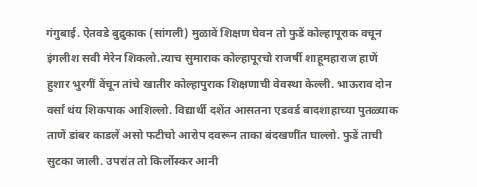गंगुबाई. ऐतवडे बुद्रुकाक (सांगली) मुळावें शिक्षण घेवन तो फुडें कोल्हापूराक वचून इंगलीश सवी मेरेन शिकलो.त्याच सुमाराक कोल्हापूरचो राजर्षी शाहूमहाराज हाणें हुशार भुरगीं वेंचून तांचे खातीर कोल्हापुराक शिक्षणाची वेवस्था केल्ली. भाऊराव दोन वर्सां थंय शिकपाक आशिल्लो. विद्यार्थी दशेंत आसतना एडवर्ड बादशाहाच्या पुतळ्याक ताणें डांबर काडलें असो फटीचो आरोप दवरून ताका बंदखणींत घाल्लो. फुडें ताची सुटका जाली. उपरांत तो किर्लोस्कर आनी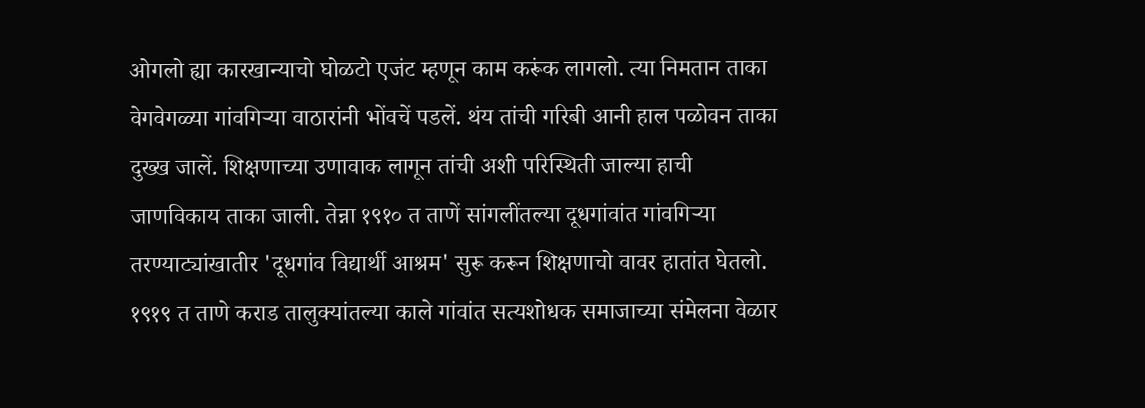ओगलो ह्या कारखान्याचो घोळटो एजंट म्हणून काम करूंक लागलो. त्या निमतान ताका वेगवेगळ्या गांवगिऱ्या वाठारांनी भोंवचें पडलें. थंय तांची गरिबी आनी हाल पळोवन ताका दुख्ख जालें. शिक्षणाच्या उणावाक लागून तांची अशी परिस्थिती जाल्या हाची जाणविकाय ताका जाली. तेन्ना १९१० त ताणें सांगलींतल्या दूधगांवांत गांवगिऱ्या तरण्याट्यांखातीर 'दूधगांव विद्यार्थी आश्रम' सुरू करून शिक्षणाचो वावर हातांत घेतलो. १९१९ त ताणे कराड तालुक्यांतल्या काले गांवांत सत्यशोधक समाजाच्या संमेलना वेळार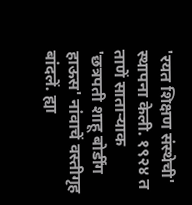'रयत शिक्षण संस्थेची' स्थापना केली. १९२४ त ताणें साताऱ्याक 'छत्रपती शाहू बोर्डींग हाऊस' नांवाचें वस्तीगृह बांदलें. ह्या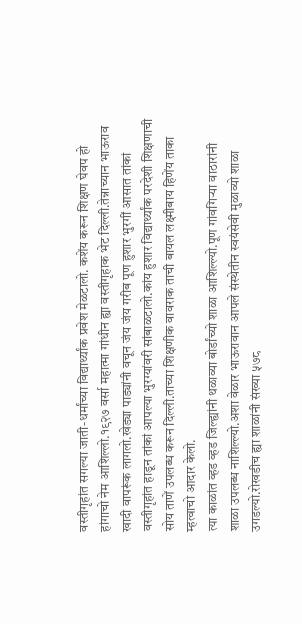वस्तीगृहांत सगल्या जाती-धर्मांच्या विद्यार्थ्यांक प्रवेश मेळटालो. कशेंय करून शिक्षण घेवप हो हांगाचो नेम आशिल्लो.१९२७ वर्सा महात्मा गांधीन ह्या वस्तीगृहाक भेट दिल्ली.तेन्नाच्यान भाऊराव खादी वापरूंक लागलो.खेड्या पाड्यांनी वचून जंय जंय गरीब पूण हुशार भुरगीं आसात तांकां वस्तीगृहांत हाडून तांकां आपल्या भुरग्यांवरी सांबाळटालो.कांय हुशार विद्यार्थ्यांक परदेशी शिक्षणाची सोय ताणें उपलब्ध करून दिल्ली.ताच्या शिक्षणीक वावराक ताची बायल लक्ष्मीबाय हिणेंय ताका म्हत्वाचो आदार केलो.
त्या काळांत व्हड व्हड जिल्ह्यांनी थळाव्या बोर्डांच्यो शाळा आशिल्ल्यो.पूण गांवगिऱ्या वाठारांनी शाळा उपलब्ध नाशिल्ल्यो.अशा वेळार भाऊरावान आपले संस्थेतीन स्वयंसेवी मुळाव्यो शाळा उगडल्यो.रोखडीच ह्या शाळांनी संख्या ५७८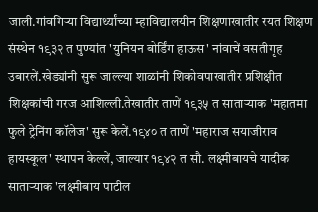जाली.गांवगिऱ्या विद्यार्थ्यांच्या म्हाविद्यालयीन शिक्षणाखातीर रयत शिक्षण संस्थेन १९३२ त पुण्यांत 'युनियन बोर्डिंग हाऊस' नांवाचें वसतीगृह उबारलें.खेड्यांनी सुरू जाल्ल्या शाळांनी शिकोवपाखातीर प्रशिक्षीत शिक्षकांची गरज आशिल्ली.तेखातीर ताणें १९३५ त साताऱ्याक 'महातमा फुले ट्रेनिंग कॉलेज' सुरू केलें.१९४० त ताणें 'महाराज सयाजीराव हायस्कूल' स्थापन केल्लें, जाल्यार १९४२ त सौ. लक्ष्मीबायचे यादीक साताऱ्याक 'लक्ष्मीबाय पाटील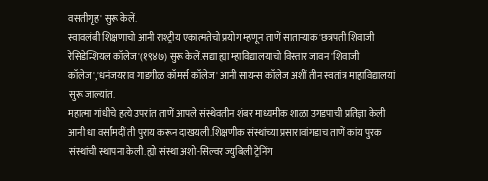वसतीगृह' सुरू केलें.
स्वावलंबी शिक्षणाचो आनी राश्ट्रीय एकात्मतेचो प्रयोग म्हणून ताणें साताऱ्याक 'छत्रपती शिवाजी रेसिडेन्शियल कॉलेज'(१९४७) सुरू केलें.सद्या ह्या म्हाविद्यालयाचो विस्तार जावन 'शिवाजी कॉलेज','धनंजयराव गाडगीळ कॉमर्स कॉलेज' आनी सायन्स कॉलेज अशीं तीन स्वतांत्र माहाविद्यालयां सुरू जाल्यांत.
महात्मा गांधीचे हत्ये उपरांत ताणें आपले संस्थेवतीन शंबर माध्यमीक शाळा उगडपाची प्रतिज्ञा केली आनी धा वर्सांमदीं ती पुराय करून दाखयली.शिक्षणीक संस्थांच्या प्रसारावांगडाच ताणें कांय पुरक संस्थांची स्थापना केली.ह्यो संस्था अशो-सिल्वर ज्युबिली ट्रेनिंग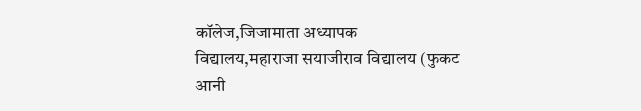कॉलेज,जिजामाता अध्यापक विद्यालय,महाराजा सयाजीराव विद्यालय (फुकट आनी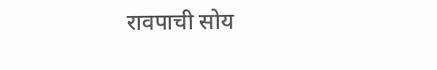रावपाची सोय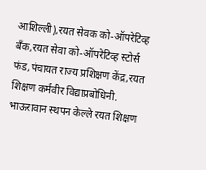आशिल्ली),रयत सेवक को-ऑपरेटिव्ह बॅंक,रयत सेवा को-ऑपरेटिव्ह स्टोर्स फंड,पंचायत राज्य प्रशिक्षण केंद्र,रयत शिक्षण कर्मवीर विद्याप्रबोधिनी.
भाऊरावान स्थपन केल्ले रयत शिक्षण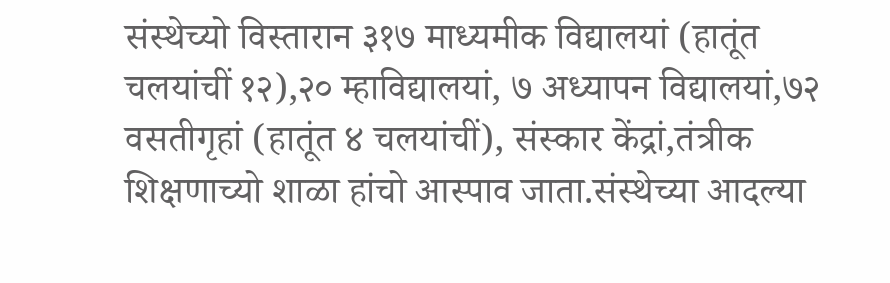संस्थेच्यो विस्तारान ३१७ माध्यमीक विद्यालयां (हातूंत चलयांचीं १२),२० म्हाविद्यालयां, ७ अध्यापन विद्यालयां,७२ वसतीगृहां (हातूंत ४ चलयांचीं), संस्कार केंद्रां,तंत्रीक शिक्षणाच्यो शाळा हांचो आस्पाव जाता.संस्थेच्या आदल्या